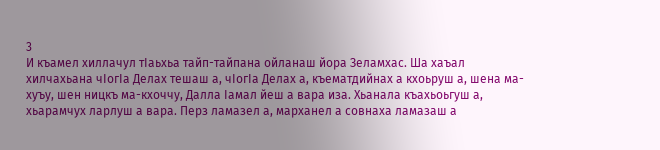3
И къамел хиллачул тIаьхьа тайп-тайпана ойланаш йора Зеламхас. Ша хаъал хилчахьана чIогIа Делах тешаш а, чIогIа Делах а, къематдийнах а кхоьруш а, шена ма-хуъу, шен ницкъ ма-кхоччу, Далла Iамал йеш а вара иза. Хьанала къахьоьгуш а, хьарамчух ларлуш а вара. Перз ламазел а, марханел а совнаха ламазаш а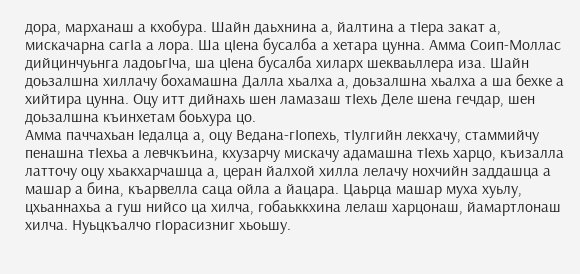дора, марханаш а кхобура. Шайн даьхнина а, йалтина а тIера закат а, мискачарна caгIa а лора. Ша цIена бусалба а хетара цунна. Амма Соип-Моллас дийцинчуьнга ладоьгIча, ша цIена бусалба хиларх шекваьллера иза. Шайн доьзалшна хиллачу бохамашна Далла хьалха а, доьзалшна хьалха а ша бехке а хийтира цунна. Оцу итт дийнахь шен ламазаш тIехь Деле шена гечдар, шен доьзалшна къинхетам боьхура цо.
Амма паччахьан Iедалца а, оцу Ведана-гIопехь, тIулгийн лекхачу, стаммийчу пенашна тIехьа а левчкъина, кхузарчу мискачу адамашна тIехь харцо, къизалла латточу оцу хьакхарчашца а, церан йалхой хилла лелачу нохчийн заддашца а машар а бина, къарвелла саца ойла а йацара. Цаьрца машар муха хуьлу, цхьаннахьа а гуш нийсо ца хилча, гобаьккхина лелаш харцонаш, йамартлонаш хилча. Нуьцкъалчо гIорасизниг хьоьшу.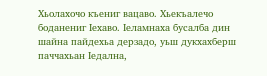Хьолахочо къениг вацаво. Хьекъалечо боданениг Iехаво. Iеламнаха бусалба дин шайна пайдехьа дерзадо, уьш дукхахберш паччахьан Iедална,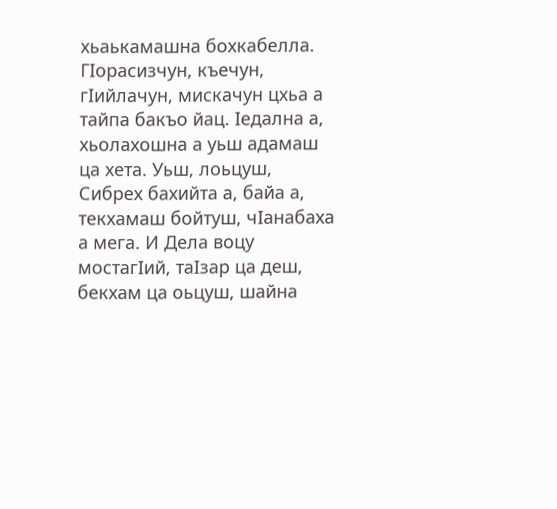хьаькамашна бохкабелла. ГIорасизчун, къечун, гIийлачун, мискачун цхьа а тайпа бакъо йац. Iедална а, хьолахошна а уьш адамаш ца хета. Уьш, лоьцуш, Сибрех бахийта а, байа а, текхамаш бойтуш, чIанабаха а мега. И Дела воцу мостагIий, таIзар ца деш, бекхам ца оьцуш, шайна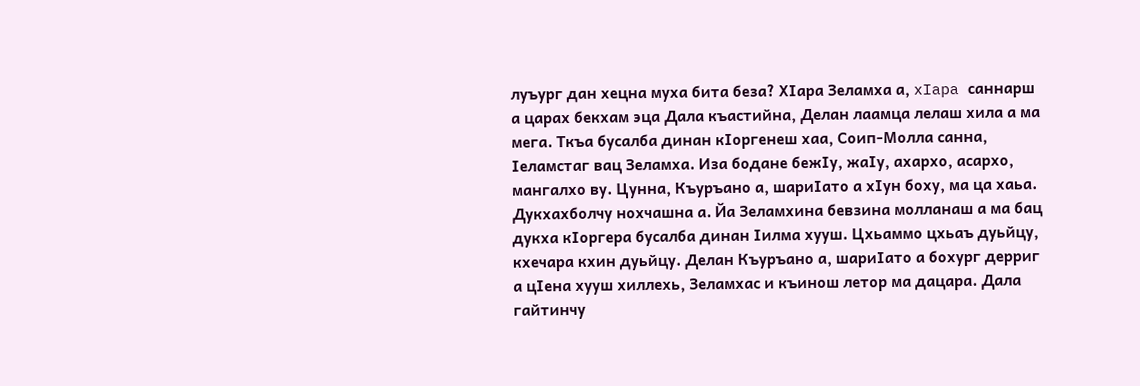луъург дан хецна муха бита беза? ХIара Зеламха а, xIapa саннарш а царах бекхам эца Дала къастийна, Делан лаамца лелаш хила а ма мега. Ткъа бусалба динан кIоргенеш хаа, Соип-Молла санна, Iеламстаг вац Зеламха. Иза бодане бежIу, жаIу, ахархо, асархо, мангалхо ву. Цунна, Къуръано а, шариIато а хIун боху, ма ца хаьа. Дукхахболчу нохчашна а. Йа Зеламхина бевзина молланаш а ма бац дукха кIоргера бусалба динан Iилма хууш. Цхьаммо цхьаъ дуьйцу, кхечара кхин дуьйцу. Делан Къуръано а, шариIато а бохург дерриг а цIена хууш хиллехь, Зеламхас и къинош летор ма дацара. Дала гайтинчу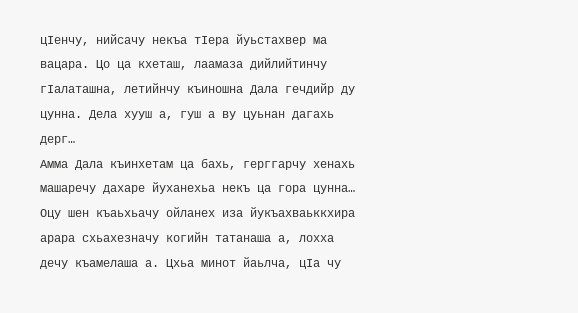цIенчу, нийсачу некъа тIера йуьстахвер ма вацара. Цо ца кхеташ, лаамаза дийлийтинчу гIaлаташна, летийнчу къиношна Дала гечдийр ду цунна. Дела хууш а, гуш а ву цуьнан дагахь дерг…
Амма Дала къинхетам ца бахь, герггарчу хенахь машаречу дахаре йуханехьа некъ ца гора цунна…
Оцу шен къаьхьачу ойланех иза йукъахваьккхира арара схьахезначу когийн татанаша а, лохха дечу къамелаша а. Цхьа минот йаьлча, цIа чу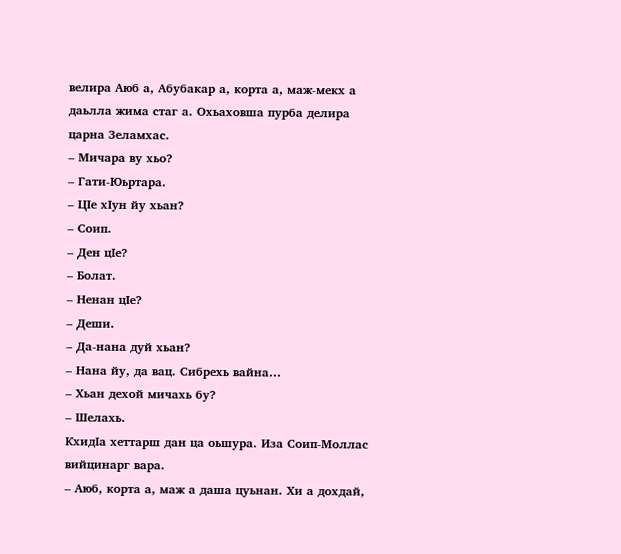велира Аюб а, Абубакар а, корта а, маж-мекх а даьлла жима стаг а. Охьаховша пурба делира царна Зеламхас.
– Мичара ву хьо?
– Гати-Юьртара.
– ЦIе хIун йу хьан?
– Соип.
– Ден цIе?
– Болат.
– Ненан цIе?
– Деши.
– Да-нана дуй хьан?
– Нана йу, да вац. Сибрехь вайна…
– Хьан дехой мичахь бу?
– Шелахь.
КхидIа хеттарш дан ца оьшура. Иза Соип-Моллас вийцинарг вара.
– Аюб, корта а, маж а даша цуьнан. Хи а дохдай,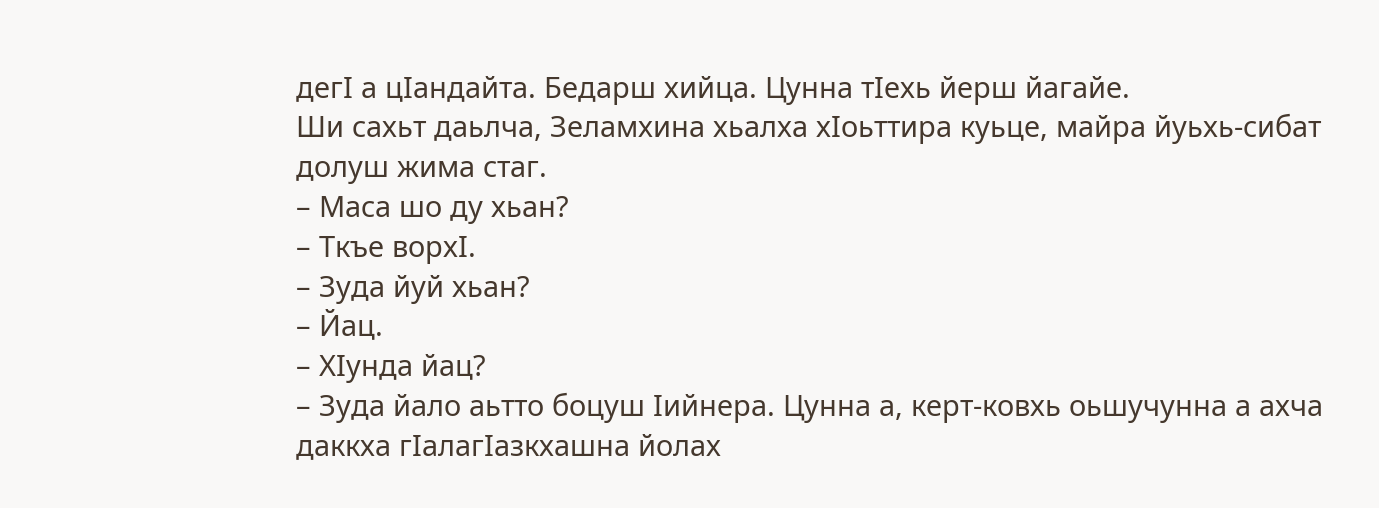дегI а цIандайта. Бедарш хийца. Цунна тIехь йерш йагайе.
Ши сахьт даьлча, Зеламхина хьалха хIоьттира куьце, майра йуьхь-сибат долуш жима стаг.
– Маса шо ду хьан?
– Ткъе ворхI.
– Зуда йуй хьан?
– Йац.
– ХIунда йац?
– Зуда йало аьтто боцуш Iийнера. Цунна а, керт-ковхь оьшучунна а ахча даккха гIалагIазкхашна йолах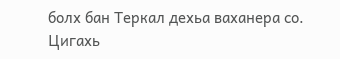болх бан Теркал дехьа ваханера со. Цигахь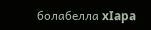болабелла xIapa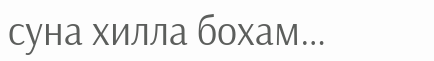суна хилла бохам…